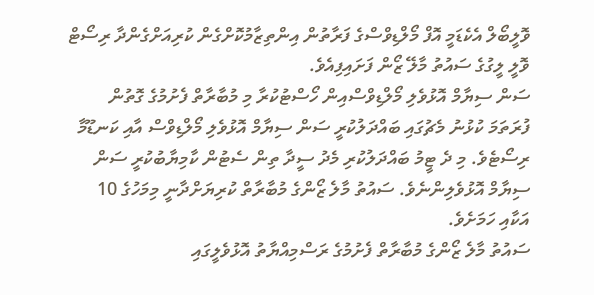ވޮލީބޯލް އެކެޑަމީ އޮފް މޯލްޑިވްސްގެ ފަރާތުން އިންތިޒާމުކޮށްގެން ކުރިއަށްގެންދާ ރިސޯޓް ވޮލީ ލީގުގެ ސައުތު މާލޭ ޒޯން ފަށައިފިއެވެ.
ސަން ސިޔާމް އޮޅުވެލި މޯލްޑިވްސްއިން ހޯސްޓުކުރާ މި މުބާރާތް ފެށުމުގެ ގޮތުން ފުރަތަމަ ކުޅުނު މެޗުގައި ބައްދަލުކުރީ ސަން ސިޔާމް އޮޅުވެލި މޯލްޑިވްސް އާއި ކަނޑޫމާ ރިސޯޓެވެ. މި ދެ ޓީމު ބައްދަލުކުރި މެދު ސީދާ ތިން ސެޓުން ކާމިޔާބުކުރީ ސަން ސިޔާމް އޮޅުވެލިންނެވެ. ސައުތު މާލެ ޒޯންގެ މުބާރާތް ކުރިޔަށްދާނީ މިމަހުގެ 10 އަކާއި ހަމަށެވެ.
ސައުތު މާލެ ޒޯންގެ މުބާރާތް ފެށުމުގެ ރަސްމިއްޔާތު އޮޅުވެލީގައި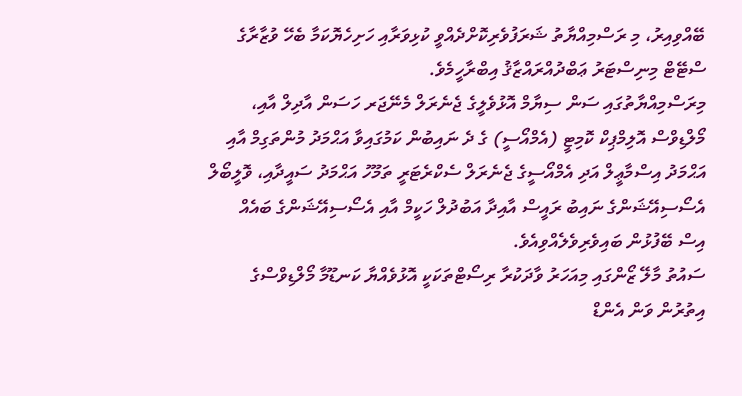ބޭއްވިއިރު، މި ރަސްމިއްޔާތު ޝަރަފުވެރިކޮށްދެއްވީ ކުޅިވަރާއި ހަށިހެޔޮކަމާ ބެހޭ ވުޒާރާގެ ސްޓޭޓް މިނިސްޓަރު ޢަބްދުއްރައްޒާޤު އިބްރާހީމެވެ.
މިރަސްމިއްޔާތުގައި ސަން ސިޔާމް އޮޅުވެލީގެ ޖެނެރަލް މެނޭޖަރ ހަސަން އާދިލް އާއި، މޯލްޑިވްސް އޮލިމްޕިކް ކޮމިޓީ (އެމްއޯސީ) ގެ ދެ ނައިބުން ކަމުގައިވާ އަޙްމަދު މުންތަގިމް އާއި އަޙްމަދު އިސްމާޢީލް އަދި އެމްއޯސީގެ ޖެނެރަލް ސެކްރެޓަރީ ތަމޫހު އަޙްމަދު ސައީދާއި، ވޮލީބޯލް އެސޯސިއޭޝަންގެ ނައިބު ރައީސް އާއިދާ އަބުދުލް ހަކީމް އާއި އެސޯސިއޭޝަންގެ ބައެއް އިސް ބޭފުޅުން ބައިވެރިވެލެއްވިއެވެ.
ސައުތު މާލޭ ޒޯންގައި މިއަހަރު ވާދަކުރާ ރިސޯޓްތަކަކީ އޮޅުވެއްޔާ ކަނޑޫމާ މޯލްޑިވްސްގެ އިތުރުން ވަން އެންޑް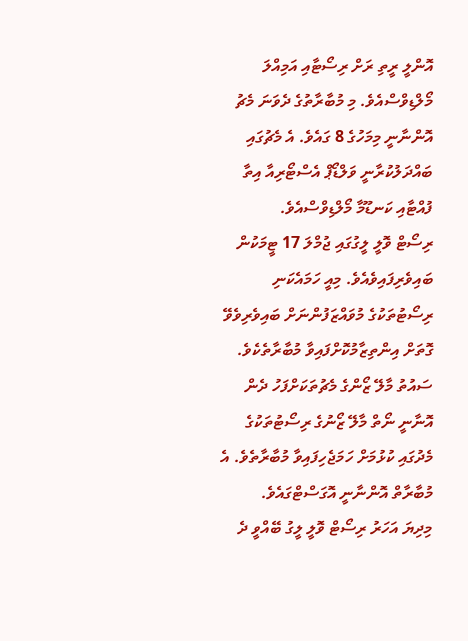އޮންލީ ރީތި ރަށް ރިސޯޓާއި އަމިއްލަ މޯލްޑިވްސްއެވެ. މި މުބާރާތުގެ ދެވަނަ މެޗު އޮންނާނީ މިމަހުގެ 8 ގައެވެ. އެ މެޗުގައި ބައްދަލުކުރާނީ ވަލްޑޯޕް އެސްޓޯރިއާ އިތާ ފުއްޓާއި ކަނޑޫމާ މޯލްޑިވްސްއެވެ.
ރިސޯޓް ވޮލީ ލީގުގައި ޖުމްލަ 17 ޓީމަކުން ބައިވެރިފައިވެއެވެ. މިއީ ހަމައެކަނި ރިސޯޓުތަކުގެ މުވައްޒަފުންނަށް ބައިވެރިވެވޭ ގޮތަށް އިންތިޒާމުކޮށްފައިވާ މުބާރާތެކެވެ. ސައުތު މާލޭ ޒޯންގެ މެޗުތަކަށްފަހު ދެން އޮނާނީ ނޯތް މާލޭ ޒޯނުގެ ރިސޯޓުތަކުގެ މެދުގައި ކުޅުމަށް ހަމަޖެހިފައިވާ މުބާރާތެވެ. އެ މުބާރާތް އޮންނާނީ އޮގަސްޓްގައެވެ.
މިދިޔަ އަހަރު ރިސޯޓް ވޮލީ ލީގު ބޭއްވީ ދެ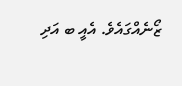ޒޯނެއްގައެވެ. އެއީ ބ އަދި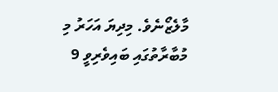މާލެޒޯނެވެ. މިދިޔަ އަހަރު މި މުބާރާތުގައި ބައިވެރިވީ 9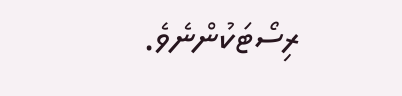ރިސޯޓަކުންނެވެ.